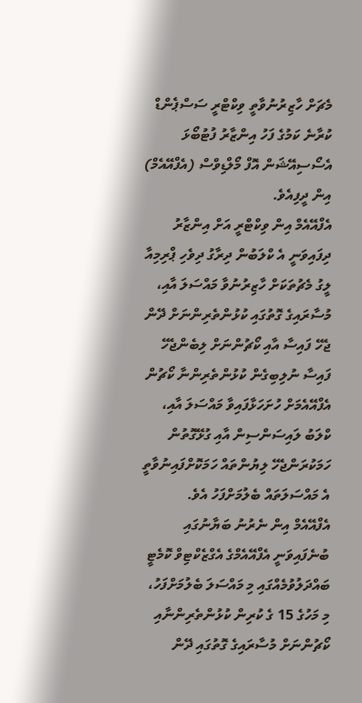މެޗަށް ހާޒިރުނުވާތީ ވިކްޓްރީ ސަސްޕެންޑް ކުރާނެ ކަމުގެ ފަހު އިންޒާރު ފުޓުބޯޅަ އެސޯސިއޭޝަން އޮފް މޯލްޑިވްސް (އެފްއޭއެމް) އިން ދީފިއެވެ.
އެފްއޭއެމް އިން ވިކްޓްރީ އަށް އިންޒާރު ދިފައިވަނީ އެ ކްލަބުން ދިރާގު ދިވެހި ޕްރިމިއާ ލީގު މެޗުތަކަށް ހާޒިރުނުވާ މައްސަލަ އާއި، މުސާރައިގެ ގޮތުގައި ކުޅުންތެރިންނަށް ދޭން ޖެހޭ ފައިސާ އާއި ކޯޗުންނަށް ލިބެންޖެހޭ ފައިސާ ނުލިބިގެން ކުޅުންތެރިންނާ ކޯޗުން އެފްއޭއެމަށް ހުށަހަޅާފައިވާ މައްސަލަ އާއި، ކްލަބު ލައިސަންސިން އާއި ގުޅޭގޮތުން ހަމަކުރަންޖެހޭ ލިޔުންތައް ހަމަކޮށްފައިނުވާތީ އެ މައްސަލަތައް ބެލުމަށްފަހު އެވެ.
އެފްއޭއެމް އިން ނެރުނު ބަޔާނުގައި ބުނެފައިވަނީ އެފްއޭއެމްގެ އެގްޒެކްޓިވް ކޮމެޓީ ބައްދަލުވުމެއްގައި މި މައްސަލަ ބެލުމަށްފަހު، މި މަހުގެ 15 ގެ ކުރިން ކުޅުންތެރިންނާއި ކޯޗުންނަށް މުސާރައިގެ ގޮތުގައި ދޭން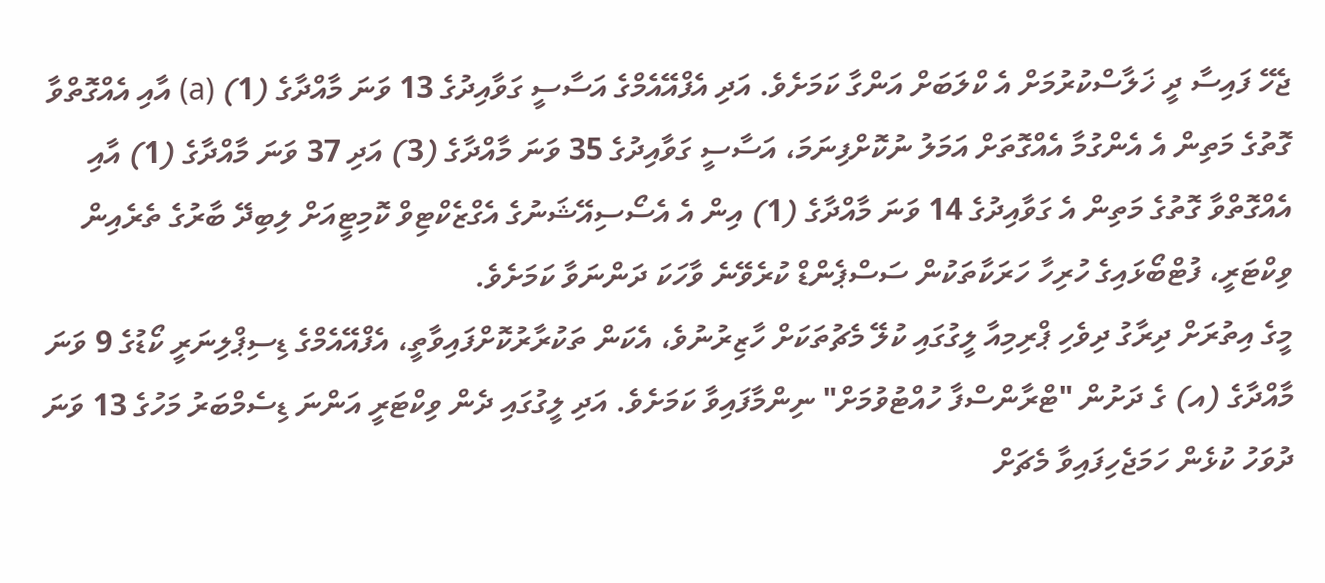ޖެހޭ ފައިސާ ދީ ޚަލާސްކުރުމަށް އެ ކްލަބަށް އަންގާ ކަމަށެވެ. އަދި އެފްއޭއެމްގެ އަސާސީ ގަވާއިދުގެ 13 ވަނަ މާއްދާގެ (1) (a) އާއި އެއްގޮތްވާ ގޮތުގެ މަތިން އެ އެންގުމާ އެއްގޮތަށް އަމަލު ނުކޮށްފިނަމަ، އަސާސީ ގަވާއިދުގެ 35 ވަނަ މާއްދާގެ (3) އަދި 37 ވަނަ މާއްދާގެ (1) އާއި އެއްގޮތްވާ ގޮތުގެ މަތިން އެ ގަވާއިދުގެ 14 ވަނަ މާއްދާގެ (1) އިން އެ އެސޯސިއޭޝަނުގެ އެގްޒެކްޓިވް ކޮމިޓީއަށް ލިބިދޭ ބާރުގެ ތެރެއިން ވިކްޓަރީ، ފުޓްބޯޅައިގެ ހުރިހާ ހަރަކާތަކުން ސަސްޕެންޑް ކުރެވޭނެ ވާހަކަ ދަންނަވާ ކަމަށެވެ.
މީގެ އިތުރަށް ދިރާގު ދިވެހި ޕްރިމިއާ ލީގުގައި ކުލޭ މެޗުތަކަށް ހާޒިރުނުވެ، އެކަން ތަކުރާރުކޮށްފައިވާތީ، އެފްއޭއެމްގެ ޑިސިޕްލިނަރީ ކޯޑުގެ 9 ވަނަ މާއްދާގެ (އ) ގެ ދަށުން "ޓްރާންސްފާ ހުއްޓުވުމަށް" ނިންމާފައިވާ ކަމަށެވެ. އަދި ލީގުގައި ދެން ވިކްޓަރީ އަންނަ ޑިސެމްބަރު މަހުގެ 13 ވަނަ ދުވަހު ކުޅެން ހަމަޖެހިފައިވާ މެޗަށް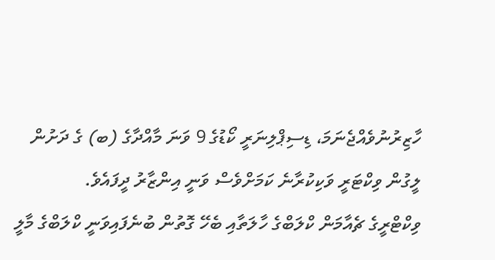ހާޒިރުނުވެއްޖެނަމަ، ޑިސިޕްލިނަރީ ކޯޑުގެ 9 ވަނަ މާއްދާގެ (ބ) ގެ ދަށުން ލީގުން ވިކްޓަރީ ވަކިކުރާނެ ކަމަށްވެސް ވަނީ އިންޒާރު ދީފައެވެ.
ވިކްޓްރީގެ ޗެއާމަން ކްލަބްގެ ހާލަތާއި ބެހޭ ގޮތުން ބުނެފައިވަނީ ކްލަބްގެ މާލީ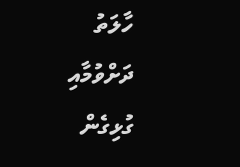ހާލަތު ދަށްވުމާއި ގުޅިގެން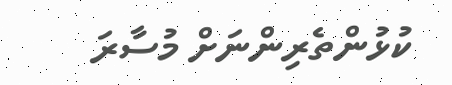ކުޅުންތެރިންނަށް މުސާރަ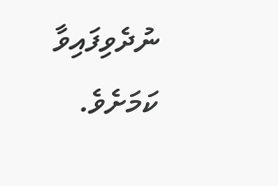ނުދެވިފައިވާ ކަމަށެވެ.